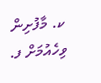ކ. މާފުށިން ވިހެއުމަށް ފ.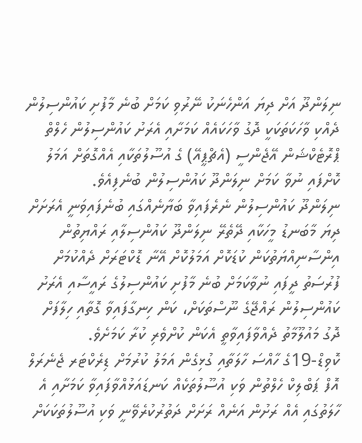ނިލަންދޫ އަށް ދިޔަ އަންހެނަކު ނޭރުވި ކަމަށް ބުނެ މާފުށި ކައުންސިލުން ދެއްކި ވާހަކަތަކަކީ ދޮގު ވާހަކައެއް ކަމަށާއި އެރަށު ކައުންސިލުން ހެލްތް ޕްރޮޓެކްޝަން އޭޖެންސީ (އެޗްޕީއޭ) ގެ އުސޫލުތަކާއި އެއްގޮތަށް އަމަލު ކޮށްފައި ނުވާ ކަމަށް ނިލަންދޫ ކައުންސިލުން ބުނެފިއެވެ.
ނިލަންދޫ ކައުންސިލުން ނެރެފައިވާ ބަޔާނެއްގައި ބުނެފައިވަނީ އެރަށަށް ދިޔަ މާބަނޑު މީހަކާއި ދޭތެރޭ ނިލަންދޫ ކައުންސިލާއި ރައްޔިތުން އިންސާނިއްޔަތުކަން ކުޑަކޮށް އަމަލުކޮށް އޭނާ ޑޮކްޓަރަށް ދެއްކުމަށް ފުރުސަތު ދީފައި ނުވާކަމަށް ބުނެ މާފުށި ކައުންސިލުގެ ރައީސާއި އެރަށު ކައުންސިލުން ރައްޖޭގެ ނޫސްތަކަށް، ކަން ހިނގާފައިވާ ގޮތާއި ހިލާފަށް ދޮގު މައުލޫމާތު ދެއްވާފައިވާތީ އެކަން ކުށްވެރި ކުރާ ކަމަށެވެ.
ކޮވިޑް-19ގެ ހާއްސަ ހާލަތާއި ގުޅިގެން އަމަލު ކުރުމަށް ޑިރެކްޓަރ ޖެނެރަލް އޮފް ޕަބްލިކް ހެލްތުން ވަކި އުސޫލުތަކެއް ކަނޑައަޅުއްވާފައިވާ ކަމަށާއި އެ ހާލަތުގައި އެއް ރަށުން އަނެއް ރަށަށް ދަތުރުކުރެވޭނީ ވަކި އުސޫލުތަކަކަށް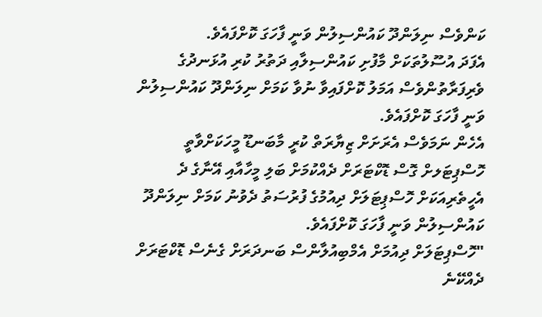ކަންވެސް ނިލަންދޫ ކައުންސިލުން ވަނީ ފާހަގަ ކޮށްފައެވެ.
އެފަދަ އުސޫލުތަކަށް މާފުށި ކައުންސިލާއި ދަތުރު ކުރި އުޅަނދުގެ ވެރިފަރާތުންވެސް އަމަލު ކޮށްފައިވާ ނުވާ ކަމަށް ނިލަންދޫ ކައުންސިލުން ވަނީ ފާހަގަ ކޮށްފައެވެ.
އެހެން ނަމަވެސް އެރަށަށް ޒިޔާރަތް ކުރީ މާބަނޑޫ މީހަކަށްވާތީ ހޮސްޕިޓަލށް ގޮސް ޑޮކްޓަރަށް ދެއްކުމަށް ބަލި މީހާއާއި އޭނާގެ ދެ އެހީތެރިއަކަށް ހޮސްޕިޓަލަށް ދިއުމުގެ ފުރުސަތު ދެވުނު ކަމަށް ނިލަންދޫ ކައުންސިލުން ވަނީ ފާހަގަ ކޮށްފައެވެ.
"ހޮސްޕިޓަލަށް ދިއުމަށް އެމްބިއުލާންސް ބަނދަރަށް ގެނެސް ޑޮކްޓަރަށް ދެއްކޭނެ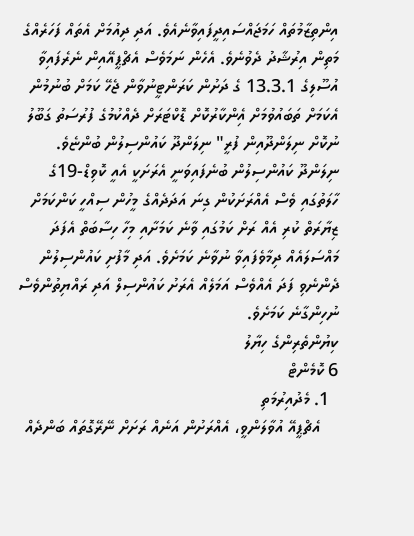އިންތިޒާމުތައް ހަމަޖައްސައިދީފައިވާނެއެވެ. އަދި ދިއުމަށް އެތައް ފަހަރެއްގެ މަތިން އިރުޝާދު ދެވުނެވެ. އެހެން ނަމަވެސް އެޗްޕީއޭއިން ނެރެފައިވާ އުސޫލިގެ 13.3.1 ގެ ދަށުން ކަރަންޓީނުވާން ޖެހޭ ކަމަށް ބުނުމުން އެކަމަށް ތަބައުވުމަށް އެިންކާރުކޮށް ޑޮކްޓަރަށް ދެއްކުމުގެ ފުރުސަތު ގަބޫލު ނުކޮށް ނިލަންދޫއިން ފުރީ" ނިލަންދޫ ކައުންސިލުން ބުންޏެވެ.
ނިލަންދޫ ކައުންސިލުން ބުނެފައިވަނީ އެރަށަކީ އެއީ ކޮވިޑް-19ގެ ހާލަތުގައި ވެސް އެއްރަށަކުން ގިނަ އަދަދެއްގެ މީހުން ސިއްހީ ކަންކަމަށް ޒިޔާރަތް ކުރި އެއް ރަށް ކަމުގައި ވާނެ ކަމަށާއި މިހާ ހިސާބަތް އެފަދަ މައްސަލައެއް ދިމާވެފައިވާ ނުވާނެ ކަމަށެވެ. އަދި މާފުށި ކައުންސިލުން ދެންނެވި ފަދަ އެއްވެސް އަމަލެއް އެރަށު ކައުންސިލް އަދި ރައްޔިތުންވެސް ނުހިންގާނެ ކަމަށެވެ.
ކިޔުންތެރިންގެ ހިޔާލު
6 ކޮމެންޓް
  1. މެދުއިރުމަތި
    އެޗްޕީއޭ އުވާލަންވީ، އެއްރަށުން އަނެއް ރަށަށް ނޭރޭގޮތައް ބަންދެއް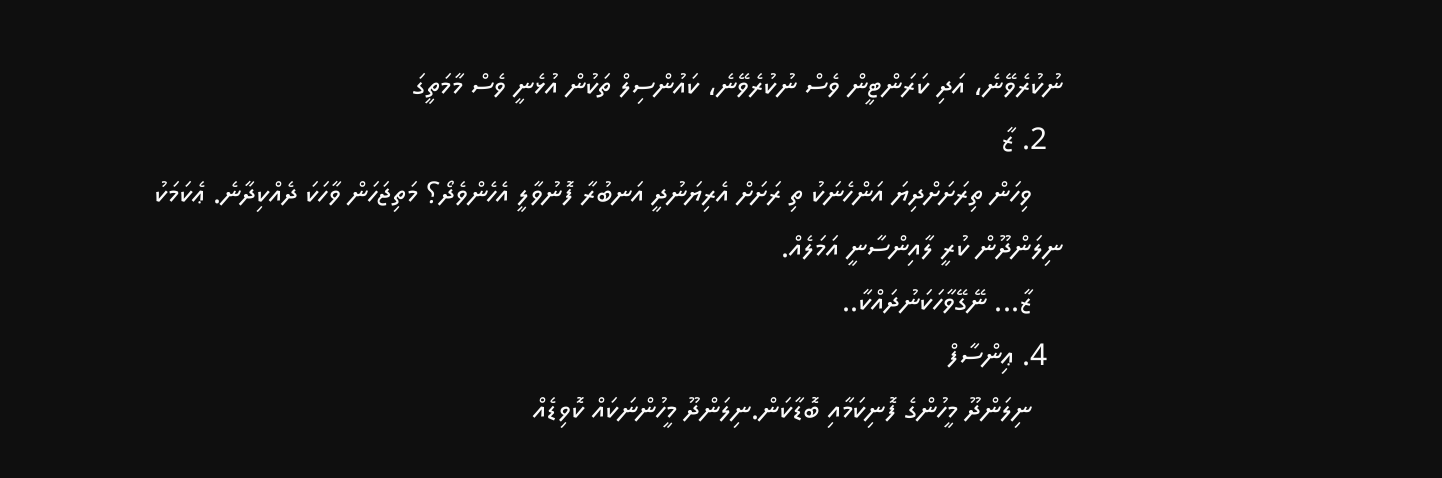ނުކުރެވޭނެ، އަދި ކަރަންޓީން ވެސް ނުކުރެވޭނެ، ކައުންސިލް ތަކުން އުޅެނީ ވެސް މާމަތީގަ
  2. ޒާ
    ވިހަން ތިރަށަށްދިޔަ އަންހެނަކު ތި ރަށަށް އެރިޔަނުދީ އަނބުރާ ފޮނުވާލީ އެހެންވެދޯ؟ މަތިޖަހަން ވާހަކަ ދެއްކިދާނެ. ޢެކަމަކު ނިލަންދޫން ކުރީ ލާއިންސާނީ އަމަލެއް.
    ޒާ... ނޭގޭވާހަކަނުދައްކާ..
  4. ޢިންސާފް
    ނިލަންދޫ މީހުންގެ ފޮނިކަމާއި ބޮޑާކަން.ނިލަންދޫ މީހުންނަކައް ކޮވިޑެއް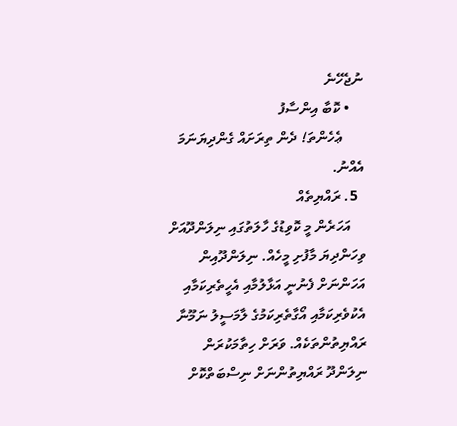ނުޖެހޭނެ
    • ކޮބާ އިންސާފު
      ޢެހެންތަ! ދެން ތިރަށައް ގެންދިޔަނަމަ އެއްނު.
  5. ރައްޔިތެއް
    އަހަރެން މީ ކޮވިޑުގެ ހާލަތުގައި ނިލަންދޫއަށް ވިހަންދިޔަ މާފުށި މީހެއް. ނިލަންދޫއިން އަހަންނަށް ފެނުނީ އަޅާލުމާއި އެހީތެރިކަމާއި އެކުވެރިކަމާއި އޯގާތެރިކަމުގެ ލާމަސީލު ނަމޫނާ ރައްޔިތުންތަކެއް. ވަރަށް ހިތާމަކުރަން ނިލަންދޫ ރައްޔިތުންނަށް ނިސްބަތްކޮށް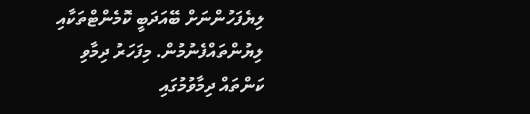ލިޔެފަހުންނަށް ބޭއަދަބީ ކޮމެންޓްތަކާއި ލިޔުންތައްފެނުމުން. މިފަހަރު ދިމާވި ކަންތައް ދިމާވުމުގައި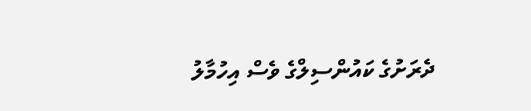ދެރަށުގެ ކައުންސިލްގެ ވެސް އިހުމާލު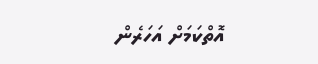އޮތްކަމަށް އަހަރެން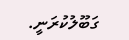ގަބޫލުކުރަނީ.